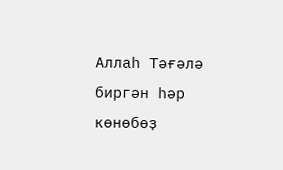Аллаһ Тәғәлә биргән һәр көнөбөҙ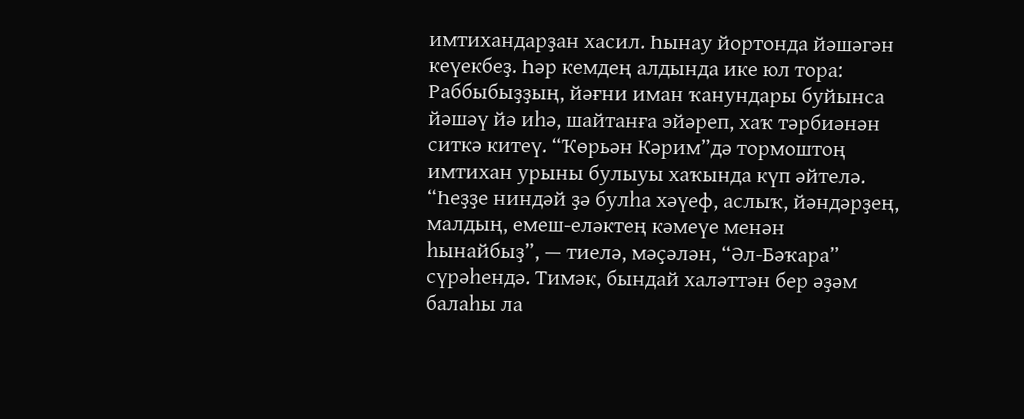имтихандарҙан хасил. Һынау йортонда йәшәгән кеүекбеҙ. Һәр кемдең алдында ике юл тора: Раббыбыҙҙың, йәғни иман ҡанундары буйынса йәшәү йә иһә, шайтанға эйәреп, хаҡ тәрбиәнән ситкә китеү. “Ҡөрьән Кәрим”дә тормоштоң имтихан урыны булыуы хаҡында күп әйтелә. “Һеҙҙе ниндәй ҙә булһа хәүеф, аслыҡ, йәндәрҙең, малдың, емеш-еләктең кәмеүе менән һынайбыҙ”, — тиелә, мәҫәлән, “Әл-Бәҡара” сүрәһендә. Тимәк, бындай халәттән бер әҙәм балаһы ла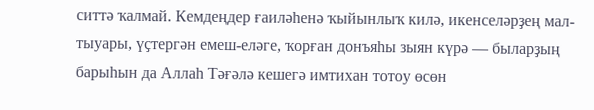ситтә ҡалмай. Кемдеңдер ғаиләһенә ҡыйынлыҡ килә, икенселәрҙең мал-тыуары, үҫтергән емеш-еләге, ҡорған донъяһы зыян күрә — быларҙың барыһын да Аллаһ Тәғәлә кешегә имтихан тотоу өсөн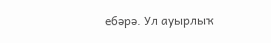ебәрә. Ул ауырлыҡ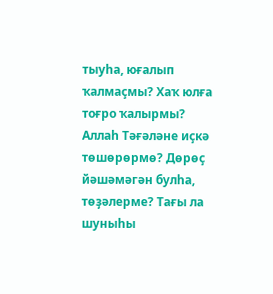тыуһа, юғалып ҡалмаҫмы? Хаҡ юлға тоғро ҡалырмы? Аллаһ Тәғәләне иҫкә төшөрөрмө? Дөрөҫ йәшәмәгән булһа, төҙәлерме? Тағы ла шуныһы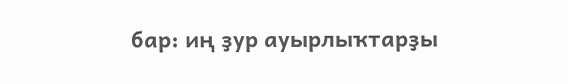бар: иң ҙур ауырлыҡтарҙы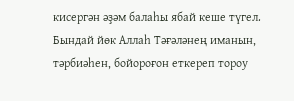кисергән әҙәм балаһы ябай кеше түгел. Бындай йөк Аллаһ Тәғәләнең иманын, тәрбиәһен, бойороғон еткереп тороу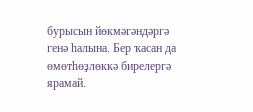бурысын йөкмәгәндәргә генә һалына. Бер ҡасан да өмөтһөҙлөккә бирелергә ярамай.